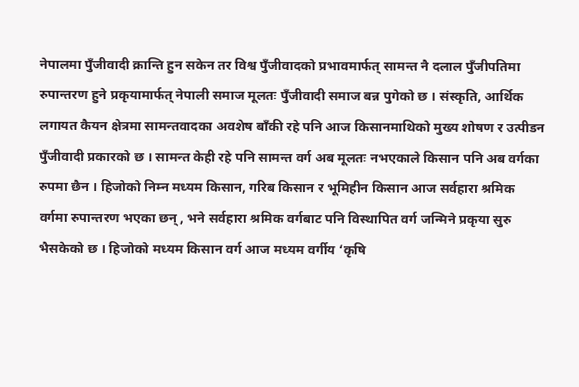नेपालमा पुँजीवादी क्रान्ति हुन सकेन तर विश्व पुँजीवादको प्रभावमार्फत् सामन्त नै दलाल पुँजीपतिमा रुपान्तरण हुने प्रकृयामार्फत् नेपाली समाज मूलतः पुँजीवादी समाज बन्न पुगेको छ । संस्कृति, आर्थिक लगायत कैयन क्षेत्रमा सामन्तवादका अवशेष बाँकी रहे पनि आज किसानमाथिको मुख्य शोषण र उत्पीडन पुँजीवादी प्रकारको छ । सामन्त केही रहे पनि सामन्त वर्ग अब मूलतः नभएकाले किसान पनि अब वर्गका रुपमा छैन । हिजोको निम्न मध्यम किसान, गरिब किसान र भूमिहीन किसान आज सर्वहारा श्रमिक वर्गमा रुपान्तरण भएका छन्, भने सर्वहारा श्रमिक वर्गबाट पनि विस्थापित वर्ग जन्मिने प्रकृया सुरु भैसकेको छ । हिजोको मध्यम किसान वर्ग आज मध्यम वर्गीय ‘कृषि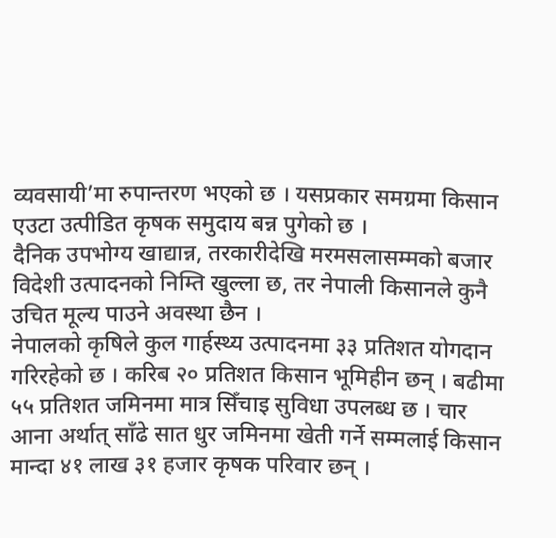व्यवसायी’मा रुपान्तरण भएको छ । यसप्रकार समग्रमा किसान एउटा उत्पीडित कृषक समुदाय बन्न पुगेको छ ।
दैनिक उपभोग्य खाद्यान्न, तरकारीदेखि मरमसलासम्मको बजार विदेशी उत्पादनको निम्ति खुल्ला छ, तर नेपाली किसानले कुनै उचित मूल्य पाउने अवस्था छैन ।
नेपालको कृषिले कुल गार्हस्थ्य उत्पादनमा ३३ प्रतिशत योगदान गरिरहेको छ । करिब २० प्रतिशत किसान भूमिहीन छन् । बढीमा ५५ प्रतिशत जमिनमा मात्र सिँचाइ सुविधा उपलब्ध छ । चार आना अर्थात् साँढे सात धुर जमिनमा खेती गर्ने सम्मलाई किसान मान्दा ४१ लाख ३१ हजार कृषक परिवार छन् ।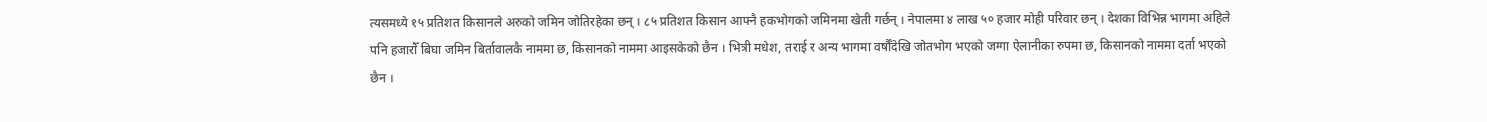त्यसमध्ये १५ प्रतिशत किसानले अरुको जमिन जोतिरहेका छन् । ८५ प्रतिशत किसान आफ्नै हकभोगको जमिनमा खेती गर्छन् । नेपालमा ४ लाख ५० हजार मोही परिवार छन् । देशका विभिन्न भागमा अहिले पनि हजारौँ बिघा जमिन बिर्तावालकै नाममा छ, किसानको नाममा आइसकेको छैन । भित्री मधेश, तराई र अन्य भागमा वर्षौँदेखि जोतभोग भएको जग्गा ऐलानीका रुपमा छ, किसानको नाममा दर्ता भएको छैन ।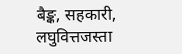बैङ्क, सहकारी, लघुवित्तजस्ता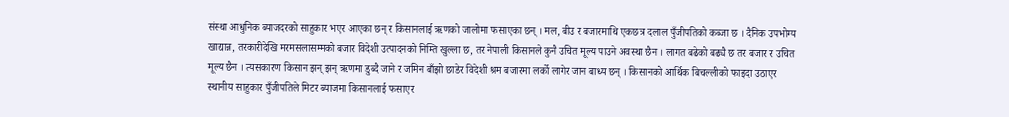संस्था आधुनिक ब्याजदरको साहुकार भएर आएका छन् र किसानलाई ऋणको जालोमा फसाएका छन् । मल, बीउ र बजारमाथि एकछत्र दलाल पुँजीपतिको कब्जा छ । दैनिक उपभोग्य खाद्यान्न, तरकारीदेखि मरमसलासम्मको बजार विदेशी उत्पादनको निम्ति खुल्ला छ, तर नेपाली किसानले कुनै उचित मूल्य पाउने अवस्था छैन । लागत बढेको बढ्यै छ तर बजार र उचित मूल्य छैन । त्यसकारण किसान झन् झन् ऋणमा डुब्दै जाने र जमिन बाँझो छाडेर विदेशी श्रम बजारमा लर्को लागेर जान बाध्य छन् । किसानको आर्थिक बिचल्लीको फाइदा उठाएर स्थानीय साहुकार पुँजीपतिले मिटर ब्याजमा किसानलाई फसाएर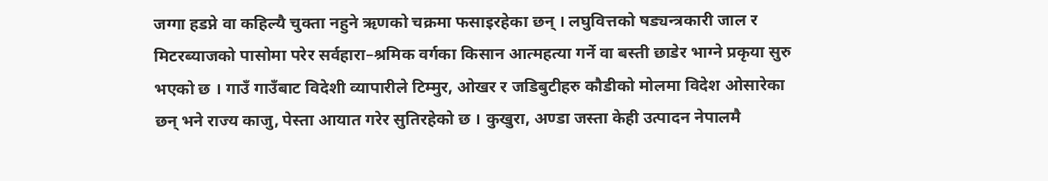जग्गा हडप्ने वा कहिल्यै चुक्ता नहुने ऋणको चक्रमा फसाइरहेका छन् । लघुवित्तको षड्यन्त्रकारी जाल र मिटरब्याजको पासोमा परेर सर्वहारा–श्रमिक वर्गका किसान आत्महत्या गर्ने वा बस्ती छाडेर भाग्ने प्रकृया सुरु भएको छ । गाउँ गाउँबाट विदेशी व्यापारीले टिम्मुर, ओखर र जडिबुटीहरु कौडीको मोलमा विदेश ओसारेका छन् भने राज्य काजु, पेस्ता आयात गरेर सुतिरहेको छ । कुखुरा, अण्डा जस्ता केही उत्पादन नेपालमै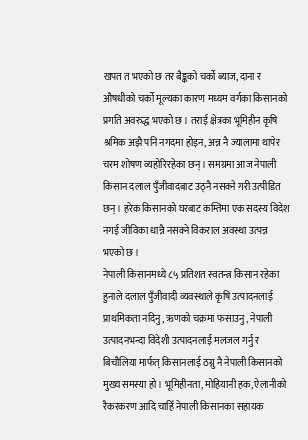खपत त भएको छ तर बैङ्कको चर्को ब्याज, दाना र औषधीको चर्को मूल्यका कारण मध्यम वर्गका किसानको प्रगति अवरुद्ध भएको छ । तराई क्षेत्रका भूमिहीन कृषि श्रमिक अझै पनि नगदमा होइन, अन्न नै ज्यालामा थापेर चरम शोषण व्यहोरिरहेका छन् । समग्रमा आज नेपाली किसान दलाल पुँजीवादबाट उठ्नै नसक्ने गरी उत्पीडित छन् । हरेक किसानको घरबाट कम्तिमा एक सदस्य विदेश नगई जीविका धान्नै नसक्ने विकराल अवस्था उत्पन्न भएको छ ।
नेपाली किसानमध्ये ८५ प्रतिशत स्वतन्त्र किसान रहेका हुनाले दलाल पुँजीवादी व्यवस्थाले कृषि उत्पादनलाई प्राथमिकता नदिनु, ऋणको चक्रमा फसाउनु, नेपाली उत्पादनभन्दा विदेशी उत्पादनलाई मलजल गर्नु र बिचौलिया मार्फत् किसानलाई ठग्नु नै नेपाली किसानको मुख्य समस्या हो । भूमिहीनता, मोहियानी हक, ऐलानीको रैकरकरण आदि चाहिँ नेपाली किसानका सहायक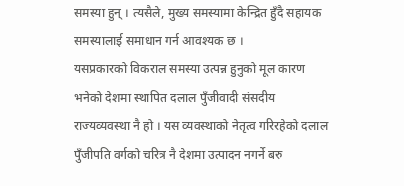समस्या हुन् । त्यसैले, मुख्य समस्यामा केन्द्रित हुँदै सहायक समस्यालाई समाधान गर्न आवश्यक छ ।
यसप्रकारको विकराल समस्या उत्पन्न हुनुको मूल कारण भनेको देशमा स्थापित दलाल पुँजीवादी संसदीय राज्यव्यवस्था नै हो । यस व्यवस्थाको नेतृत्व गरिरहेको दलाल पुँजीपति वर्गको चरित्र नै देशमा उत्पादन नगर्ने बरु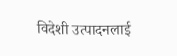विदेशी उत्पादनलाई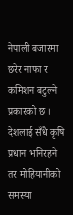नेपाली बजारमा छरेर नाफा र कमिशन बटुल्ने प्रकारको छ । देशलाई सँधै कृषि प्रधान भनिरहने तर मोहियानीको समस्या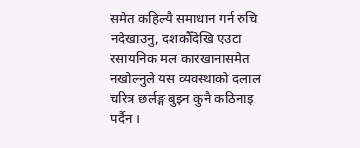समेत कहिल्यै समाधान गर्न रुचि नदेखाउनु, दशकौँदेखि एउटा रसायनिक मल कारखानासमेत नखोल्नुले यस व्यवस्थाको दलाल चरित्र छर्लङ्ग बुझ्न कुनै कठिनाइ पर्दैन ।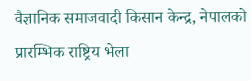वैज्ञानिक समाजवादी किसान केन्द्र, नेपालको प्रारम्भिक राष्ट्रिय भेला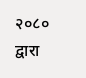२०८० द्वारा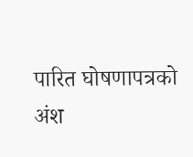पारित घोषणापत्रको अंश